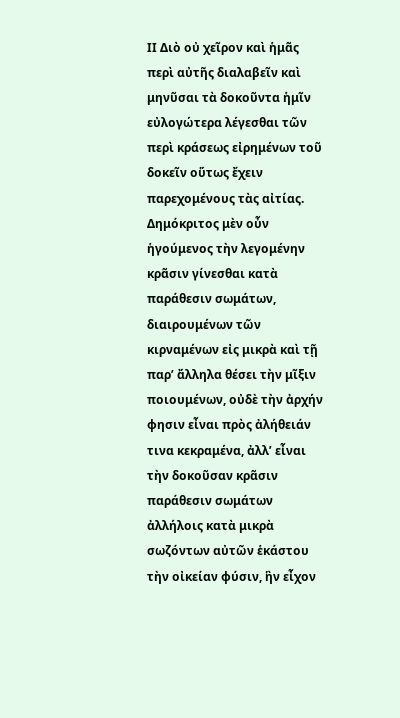ΙΙ Διὸ οὐ χεῖρον καὶ ἡμᾶς περὶ αὐτῆς διαλαβεῖν καὶ μηνῦσαι τὰ δοκοῦντα ἡμῖν εὐλογώτερα λέγεσθαι τῶν περὶ κράσεως εἰρημένων τοῦ δοκεῖν οὕτως ἔχειν παρεχομένους τὰς αἰτίας. Δημόκριτος μὲν οὖν ἡγούμενος τὴν λεγομένην κρᾶσιν γίνεσθαι κατὰ παράθεσιν σωμάτων, διαιρουμένων τῶν κιρναμένων εἰς μικρὰ καὶ τῇ παρ’ ἄλληλα θέσει τὴν μῖξιν ποιουμένων, οὐδὲ τὴν ἀρχήν φησιν εἶναι πρὸς ἀλήθειάν τινα κεκραμένα, ἀλλ’ εἶναι τὴν δοκοῦσαν κρᾶσιν παράθεσιν σωμάτων ἀλλήλοις κατὰ μικρὰ σωζόντων αὐτῶν ἑκάστου τὴν οἰκείαν φύσιν, ἣν εἶχον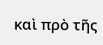καὶ πρὸ τῆς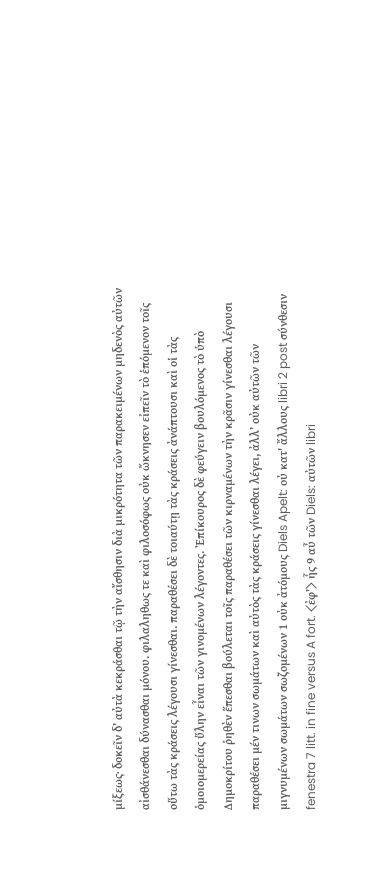μίξεως· δοκεῖν δ’ αὐτὰ κεκράσθαι τῷ τὴν αἴσθησιν διὰ μικρότητα τῶν παρακειμένων μηδενὸς αὐτῶν αἰσθάνεσθαι δύνασθαι μόνου. φιλαληθως τε καὶ φιλοσόφως οὐκ ὤκνησεν εἰπεῖν τὸ ἑπόμενον τοῖς οὕτω τὰς κράσεις λέγουσι γίνεσθαι. παραθέσει δὲ τοιαύτῃ τὰς κράσεις ἀνάπτουσι καὶ οἱ τὰς ὁμοιομερείας ὕλην εἶναι τῶν γινομένων λέγοντες. Ἐπίκουρος δὲ φεύγειν βουλόμενος τὸ ὑπὸ Δημοκρίτου ῥηθὲν ἕπεσθαι βούλεται τοῖς παραθέσει τῶν κιρναμένων τὴν κρᾶσιν γίνεσθαι λέγουσι παραθέσει μέν τινων σωμάτων καὶ αὐτὸς τὰς κράσεις γίνεσθαι λέγει, ἀλλ’ οὐκ αὐτῶν τῶν μιγνυμένων σωμάτων σωζομένων 1 οὐκ ἀτόμους Diels Apelt: οὐ κατ' ἄλλους libri 2 post σύνθεσιν fenestra 7 litt. in fine versus A fort. ⟨ἐφ’⟩ ἧς 9 αὖ τῶν Diels: αὐτῶν libri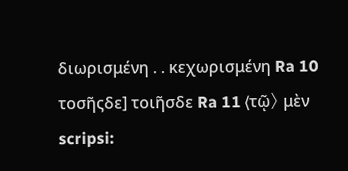διωρισμένη . . κεχωρισμένη Ra 10 τοσῆςδε] τοιῆσδε Ra 11 ⟨τῷ〉 μὲν scripsi: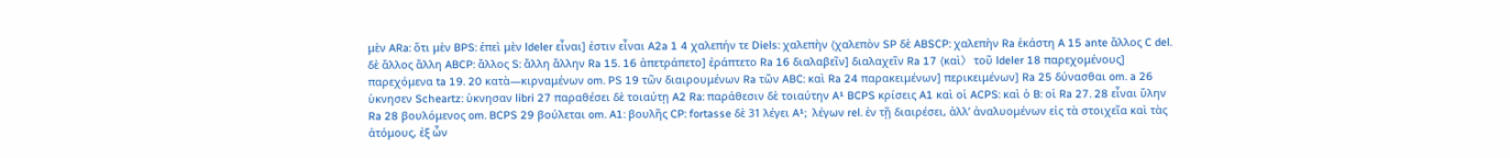μὲν ARa: ὅτι μὲν BPS: ἐπεὶ μὲν ldeler εἶναι] ἐστιν εἶναι A2a 1 4 χαλεπήν τε Diels: χαλεπὴν ⟨χαλεπὸν SP δὲ ABSCP: χαλεπὴν Ra ἑκάστη A 15 ante ἄλλος C del. δὲ ἄλλος ἄλλη ABCP: ἄλλος S: ἄλλη ἄλλην Ra 15. 16 ἀπετράπετο] ἐράπτετο Ra 16 διαλαβεῖν] διαλαχεῖν Ra 17 ⟨καὶ〉 τοῦ ldeler 18 παρεχομένους] παρεχόμενα ta 19. 20 κατὰ—κιρναμένων om. PS 19 τῶν διαιρουμένων Ra τῶν ABC: καὶ Ra 24 παρακειμένων] περικειμένων] Ra 25 δύνασθαι om. a 26 ὑκνησεν Scheartz: ὑκνησαν libri 27 παραθέσει δὲ τοιαύτῃ A2 Ra: παράθεσιν δὲ τοιαύτην A¹ BCPS κρίσεις A1 καὶ οἱ ACPS: καὶ ὁ B: οἱ Ra 27. 28 εἶναι ὕλην Ra 28 βουλόμενος om. BCPS 29 βούλεται om. A1: βουλῆς CP: fortasse δὲ 31 λέγει A¹;  λέγων rel. ἐν τῇ διαιρέσει, ἀλλ’ ἀναλυομένων εἰς τὰ στοιχεῖα καὶ τὰς ἀτόμους, ἐξ ὧν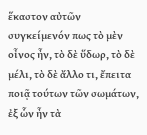ἕκαστον αὐτῶν συγκείμενόν πως τὸ μὲν οἶνος ἦν, τὸ δὲ ὕδωρ, τὸ δὲ μέλι, τὸ δὲ ἄλλο τι, ἔπειτα ποιᾷ τούτων τῶν σωμάτων, ἐξ ὧν ἦν τὰ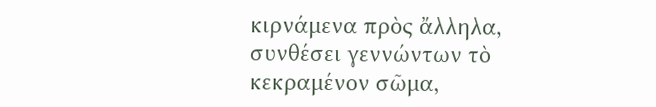κιρνάμενα πρὸς ἄλληλα, συνθέσει γεννώντων τὸ κεκραμένον σῶμα,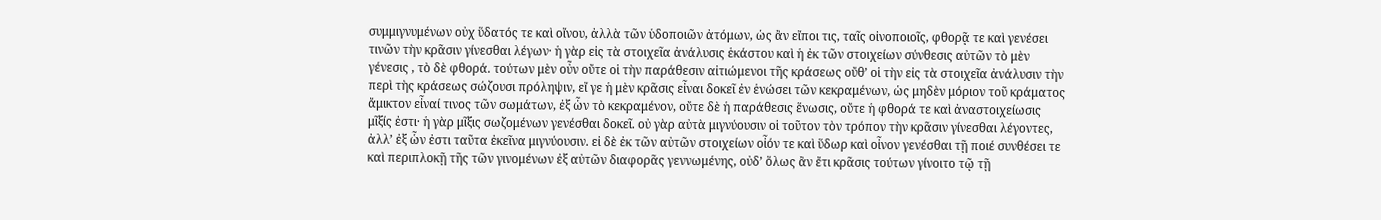συμμιγνυμένων οὐχ ὕδατός τε καὶ οἴνου, ἀλλὰ τῶν ὑδοποιῶν ἀτόμων, ὡς ἂν εἴποι τις, ταῖς οἰνοποιοῖς, φθορᾷ τε καὶ γενέσει τινῶν τὴν κρᾶσιν γίνεσθαι λέγων· ἡ γὰρ εἰς τὰ στοιχεῖα ἀνάλυσις ἑκάστου καὶ ἡ ἐκ τῶν στοιχείων σύνθεσις αὐτῶν τὸ μὲν γένεσις , τὸ δὲ φθορά. τούτων μὲν οὖν οὔτε οἱ τὴν παράθεσιν αἰτιώμενοι τῆς κράσεως οὔθ’ οἱ τὴν εἰς τὰ στοιχεῖα ἀνάλυσιν τὴν περὶ τὴς κράσεως σώζουσι πρόληψιν, εἴ γε ἡ μὲν κρᾶσις εἶναι δοκεῖ ἐν ἑνώσει τῶν κεκραμένων, ὡς μηδὲν μόριον τοῦ κράματος ἄμικτον εἶναί τινος τῶν σωμάτων, ἐξ ὧν τὸ κεκραμένον, οὔτε δὲ ἡ παράθεσις ἕνωσις, οὔτε ἡ φθορά τε καὶ ἀναστοιχείωσις μῖξίς ἐστι· ἡ γὰρ μῖξις σωζομένων γενέσθαι δοκεῖ. οὐ γὰρ αὐτὰ μιγνύουσιν οἱ τοῦτον τὸν τρόπον τὴν κρᾶσιν γίνεσθαι λέγοντες, ἀλλ’ ἐξ ὧν ἐστι ταῦτα ἐκεῖνα μιγνύουσιν. εἰ δὲ ἐκ τῶν αὐτῶν στοιχείων οἶόν τε καὶ ὕδωρ καὶ οἶνον γενέσθαι τῇ ποιέ συνθέσει τε καὶ περιπλοκῇ τῆς τῶν γινομένων ἐξ αὐτῶν διαφορᾶς γεννωμένης, οὐδ’ ὅλως ἂν ἔτι κρᾶσις τούτων γίνοιτο τῷ τῇ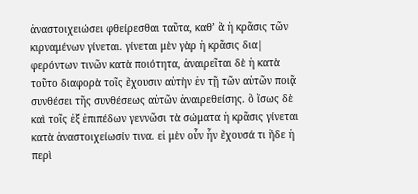ἀναστοιχειώσει φθείρεσθαι ταῦτα, καθ’ ἃ ἡ κρᾶσις τῶν κιρναμένων γίνεται. γίνεται μὲν γὰρ ἡ κρᾶσις δια| φερόντων τινῶν κατὰ ποιότητα, ἀναιρεῖται δὲ ἡ κατὰ τοῦτο διαφορὰ τοῖς ἔχουσιν αὐτὴν ἐν τῇ τῶν αὐτῶν ποιᾷ συνθέσει τῆς συνθέσεως αὐτῶν ἀναιρεθείσης. ὃ ἴσως δὲ καὶ τοῖς ἐξ ἐπιπέδων γεννῶσι τὰ σώματα ἡ κρᾶσις γίνεται κατὰ ἀναστοιχείωσίν τινα. εἰ μὲν οὖν ἦν ἔχουσά τι ἥδε ἡ περὶ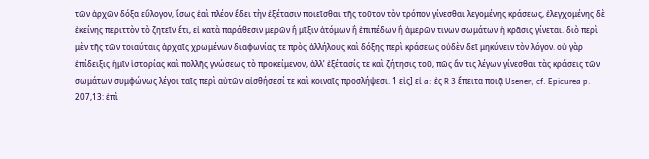τῶν ἀρχῶν δόξα εὔλογον, ἴσως ἑαὶ πλέον ἔδει τὴν ἐξέτασιν ποιεῖσθαι τῆς τοῦτον τὸν τρόπον γίνεσθαι λεγομένης κράσεως, ἐλεγχομένης δὲ ἐκείνης περιττὸν τὸ ζητεῖν ἔτι, εἰ κατὰ παράθεσιν μερῶν ἢ μῖξιν ἀτόμων ἢ ἐπιπέδων ἢ ἀμερῶν τινων σωμάτων ἡ κρᾶσις γίνεται. διὸ περὶ μὲν τῆς τῶν τοιαύταις ἀρχαῖς χρωμένων διαφωνίας τε πρὸς ἀλλήλους καὶ δόξης περὶ κράσεως οὐδὲν δεῖ μηκύνειν τὸν λόγον. οὐ γὰρ ἐπίδειξις ἡμῖν ἱστορίας καὶ πολλῆς γνώσεως τὸ προκείμενον, ἀλλ’ ἐξέτασίς τε καὶ ζήτησις τοῦ, πῶς ἄν τις λέγων γίνεσθαι τὰς κράσεις τῶν σωμάτων συμφώνως λέγοι ταῖς περὶ αὐτῶν αἰσθήσεσί τε καὶ κοιναῖς προσλήψεσι. 1 εἰς] εἰ a: ἐς R 3 ἔπειτα ποιᾷ Usener, cf. Epicurea p. 207,13: ἐπὶ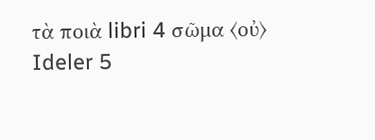τὰ ποιὰ libri 4 σῶμα ⟨οὐ⟩ Ideler 5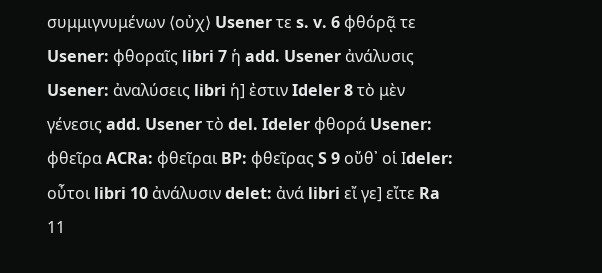συμμιγνυμένων ⟨οὐχ⟩ Usener τε s. v. 6 φθόρᾷ τε Usener: φθοραῖς libri 7 ἡ add. Usener ἀνάλυσις Usener: ἀναλύσεις libri ἡ] ἐστιν Ideler 8 τὸ μὲν γένεσις add. Usener τὸ del. Ideler φθορά Usener: φθεῖρα ACRa: φθεῖραι BP: φθεῖρας S 9 οὔθ᾿ οἱ Ιdeler: οὖτοι libri 10 ἀνάλυσιν delet: ἀνά libri εἴ γε] εἴτε Ra 11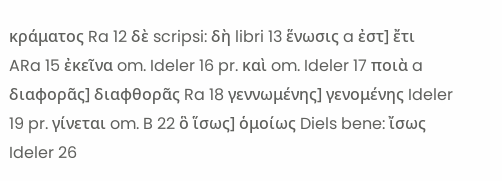κράματος Ra 12 δὲ scripsi: δὴ libri 13 ἕνωσις a ἐστ] ἔτι ARa 15 ἐκεῖνα om. Ideler 16 pr. καὶ om. Ideler 17 ποιὰ a διαφορᾶς] διαφθορᾶς Ra 18 γεννωμένης] γενομένης Ideler 19 pr. γίνεται om. B 22 ὃ ἵσως] ὁμοίως Diels bene: ἴσως Ideler 26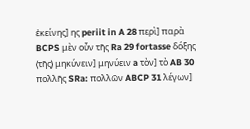ἐκείνης] ης periit in A 28 περὶ] παρὰ BCPS μὲν οὖν τῆς Ra 29 fortasse δόξης ⟨τῆς⟩ μηκύνειν] μηνύειν a τὸν] τὸ AB 30 πολλῆς SRa: πολλῶν ABCP 31 λέγων]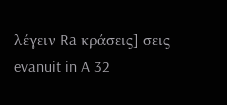λέγειν Ra κράσεις] σεις evanuit in A 32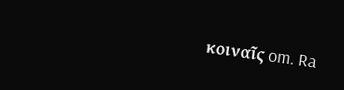κοιναῖς om. Ra